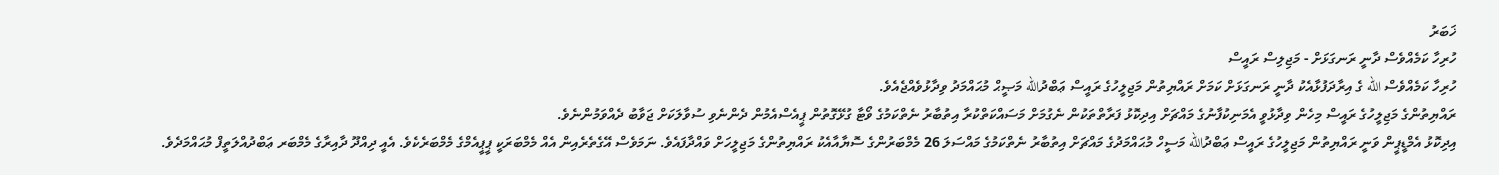ޚަބަރު
ހުރިހާ ކަމެއްވެސް ދާނީ ރަނގަޅަށް - މަޖިލިސް ރައީސް
ހުރިހާ ކަމެއްވެސް الله ގެ އިރާދަފުޅާއެކު ދާނީ ރަނގަޅަށް ކަމަށް ރައްޔިތުން މަޖިލީހުގެ ރައީސް ޢަބްދުالله މަޞީޙް މުޙައްމަދު ވިދާޅުވެއްޖެއެވެ.
ރައްޔިތުންގެ މަޖިލީހުގެ ރައީސް މިހެން ވިދާޅުވީ އެމަނިކުފާނުގެ މައްޗަށް އިދިކޮޅު ފަރާތްތަކުން ނެގުމަށް މަސައްކަތްކުރާ އިތުބާރު ނެތްކަމުގެ ވޯޓާ ގުޅޭގޮތުން ޕީއެސްއެމުން ދެންނެވި ސުވާލަކަށް ޖަވާބު ދެއްވަމުންނެވެ.
އިދިކޮޅު އެމްޑީޕީން ވަނީ ރައްޔިތުން މަޖިލީހުގެ ރައީސް ޢަބްދުالله މަސީހް މުޙައްމަދުގެ މައްޗަށް އިތުބާރު ނެތްކަމުގެ މައްސަލަ 26 މެމްބަރުންގެ ސޮޔާއާއެކު ރައްޔިތުންގެ މަޖިލީހަށް ވައްދާފައެވެ. ނަމަވެސް އޭގެތެރެއިން އެއް މެމްބަރަކީ ޕީޕީއެމްގެ މެމްބަރެކެވެ. އެއީ ދިއްދޫ ދާއިރާގެ މެމްބަރ ޢަބްދުއްލަތީފް މުޙައްމަދެވެ.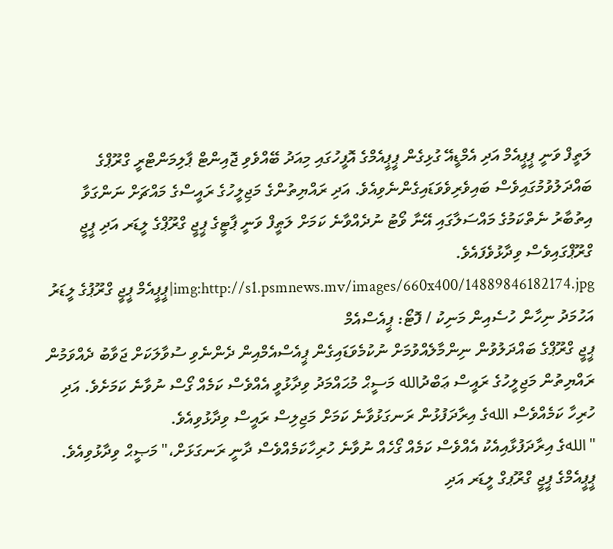ލަތީފް ވަނީ ޕީޕީއެމް އަދި އެމްޑީއޭ ގުޅިގެން ޕީޕީއެމްގެ އޮފީހުގައި މިއަދު ބޭއްވެވި ޖޮއިންޓް ޕާލިމަންޓްރީ ގްރޫޕްގެ ބައްދަލުވުމުގައިވެސް ބައިވެރިވެވަޑައިގެންނެވިއެވެ. އަދި ރައްޔިތުންގެ މަޖިލީހުގެ ރައީސްގެ މައްޗަށް ނަންގަވާ އިތުބާރު ނެތްކަމުގެ މައްސަލާގައި އޭނާ ވޯޓު ނުދެއްވާނެ ކަމަށް ލަޠީފް ވަނީ ޕާޓީގެ ޕީޖީ ގްރޫޕްގެ ލީޑަރ އަދި ޕީޖީ ގްރޫޕްގައިވެސް ވިދާޅުވެފައެވެ.
img:http://s1.psmnews.mv/images/660x400/14889846182174.jpg|ޕީޕީއެމް ޕީޖީ ގްރޫޕުގެ ލީޑަރު އަހުމަދު ނިހާން ހުސެއިން މަނިކު / ފޮޓޯ: ޕީއެސްއެމް
ޕީޖީ ގްރޫޕްގެ ބައްދަލުވުން ނިންމާލެއްވުމަށް ނުކުމެވަޑައިގެން ޕީއެސްއެމްއިން ދެންނެވި ސުވާލަކަށް ޖަވާބު ދެއްވަމުން ރައްޔިތުން މަޖިލީހުގެ ރައީސް ޢަބްދުالله މަސީޙް މުޙައްމަދު ވިދާޅުވީ އެއްވެސް ކަމެއް ގޯސް ނުވާނެ ކަމަށެވެ. އަދި ހުރިހާ ކަމެއްވެސް اللهގެ އިރާދަފުޅުން ރަނގަޅުވާނެ ކަމަށް މަޖިލިސް ރައީސް ވިދާޅުވިއެވެ.
"اللهގެ އިރާދަފުޅާއިއެކު އެއްވެސް ކަމެއް ގޯހެއް ނުވާނެ ހުރިހާކަމެއްވެސް ދާނީ ރަނގަޅަށް،" މަޞީޙް ވިދާޅުވިއެވެ.
ޕީޕީއެމްގެ ޕީޖީ ގްރޫޕގް ލީޑަރ އަދި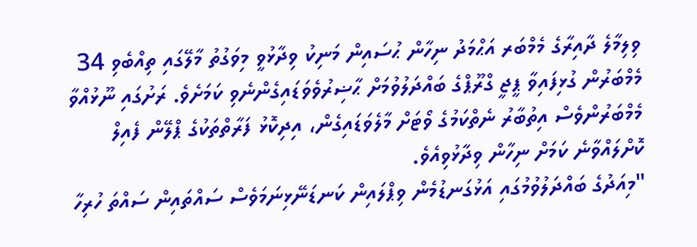ވިލިމާލެ ދާއިރާގެ މެމްބަރ އަޙްމަދު ނިހާން ޙުސައިން މަނިކު ވިދާޅުވީ މިވަގުތު މާލޭގައި ތިއްބެވި 34 މެމްބަރުން ގުޅިފައިވާ ޕީޖީ ގްރޫޕްގެ ބައްދަލުވުމަށް ޙާޟިރުވެވަޑައިގެންނެވި ކަމަށެވެ. ރަށުގައި ނޫޅުއްވާ މެމްބަރުންވެސް އިތުބާރު ނެތްކަމުގެ ވޯޓަށް މާލެވަޑައިގެން، އިދިކޮޅު ފަރާތްތަކުގެ ޕްލޭން ފެއިލް ކޮށްލައްވާނެ ކަމަށް ނިހާން ވިދާޅުވިއެވެ.
"މިއަދުގެ ބައްދަލުވުމުގައި އަޅުގަނޑުމެން ވިޕްލައިން ކަނޑަނޭޅިނަމަވެސް ސައްތައިން ސައްތަ ހުރިހާ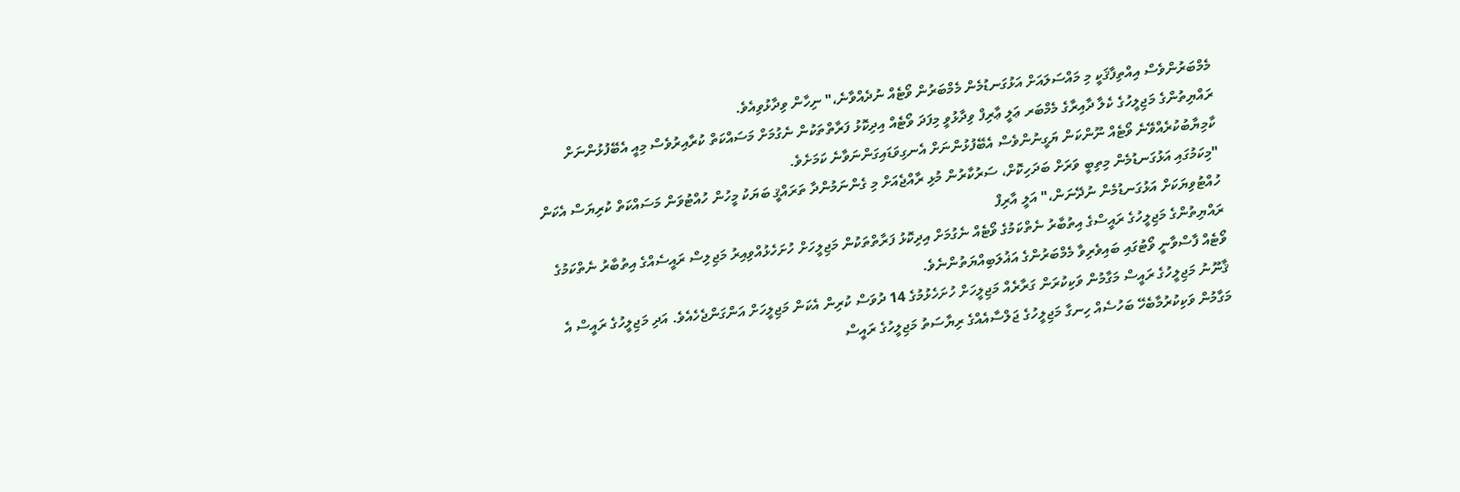މެމްބަރުންވެސް އިއްތިފާޤަކީ މި މައްސަލައަށް އަޅުގަނޑުމެން މެމްބަރުން ވޯޓެއް ނުދެއްވާނެ،" ނިހާން ވިދާޅުވިއެވެ.
ރައްޔިތުންގެ މަޖިލީހުގެ ކެލާ ދާއިރާގެ މެމްބަރ ޢަލީ ޢާރިފް ވިދާޅުވީ މިފަދަ ވޯޓެއް އިދިކޮޅު ފަރާތްތަކުން ނެގުމަށް މަސައްކަތް ކުރާއިރުވެސް މިއީ އެބޭފުޅުންނަށް ކާމިޔާބުކުރެއްވޭނެ ވޯޓެއް ނޫންކަން ޔަގީނުންވެސް އެބޭފުޅުންނަށް އެނގިވަޑައިގަންނަވާނެ ކަމަށެވެ.
"މިކަމުގައި އަޅުގަނޑުމެން މިތިބީ ވަރަށް ބަދަހިކޮށް، ސަރުކާރުން މުޅި ރާއްޖެއަށް މި ގެންނަމުންދާ ތަރައްޤީ ބަޔަކު މީހުން ހުއްޓުވަން މަސައްކަތް ކުރިޔަސް އެކަން ހުއްޓުވިޔަކަށް އަޅުގަނޑުމެން ނުދޭނަން،" އަލީ އާރިފް
ރައްޔިތުންގެ މަޖިލީހުގެ ރައީސްގެ އިތުބާރު ނެތްކަމުގެ ވޯޓެއް ނެގުމަށް އިދިކޮޅު ފަރާތްތަކުން މަޖިލީހަށް ހުށަހެޅުއްވިއިރު މަޖިލިސް ރައީސެއްގެ އިތުބާރު ނެތްކަމުގެ ވޯޓެއް ފާސްވާނީ ވޯޓުގައި ބައިވެރިވާ މެމްބަރުންގެ އަޣުލަބިއްޔަތުންނެވެ.
ޤާނޫނު މަޖިލީހުގެ ރައީސް މަގާމުން ވަކިކުރަން ގަރާރެއް މަޖިލީހަށް ހުށަހެޅުމުގެ 14 ދުވަސް ކުރިން އެކަން މަޖިލީހަށް އަންގަންޖެހެއެވެ. އަދި މަޖިލީހުގެ ރައީސް އެ މަގާމުން ވަކިކުރުމާބެހޭ ބަހުސެއް ހިނގާ މަޖިލީހުގެ ޖަލްސާއެއްގެ ރިޔާސަތު މަޖިލީހުގެ ރައީސް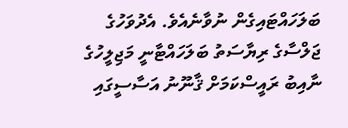ބަލަހައްޓައިގެން ނުވާނެއެވެ. އެދުވަހުގެ ޖަލްސާގެ ރިޔާސަތު ބަލަހައްޓާނީ މަޖިލީހުގެ ނާއިބު ރައީސްކަމަށް ޤާނޫނު އަސާސީގައި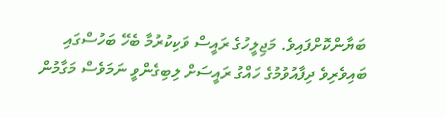ބަޔާންކޮށްފައިވެ. މަޖިލީހުގެ ރައީސް ވަކިކުރުމާ ބެހޭ ބަހުސްގައި ބައިވެރިވެ ދިފާއުވުމުގެ ހައްގު ރައީސަށް ލިބިގެންވީ ނަމަވެސް މަގާމުން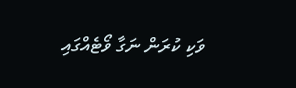ވަކި ކުރަން ނަގާ ވޯޓެއްގައި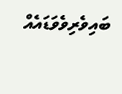ބައިވެރިވެވަޑައެއް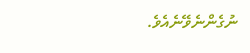ނުގެންނެވޭނެއެވެ.